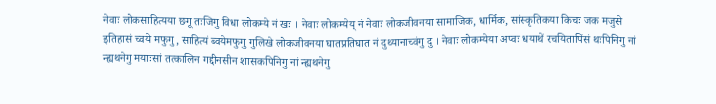नेवाः लोकसाहित्यया छगू तःजिगु विधा लोकम्ये नं खः । नेवाः लोकम्येय् नं नेवाः लोकजीवनया सामाजिक, धार्मिक, सांस्कृतिकया किचः जक मजुसे इतिहासं च्वये मफुगु, साहित्यं ब्वयेमफुगु गुलिखे लोकजीवनया घातप्रतिघात नं दुथ्यानाच्वंगु दु । नेवाः लोकम्येया अप्वः धयाथें रचयितापिंसं थःपिनिगु नां न्ह्यथनेगु मयाःसां तत्कालिन गद्दीनसीन शासकपिनिगु नां न्ह्यथनेगु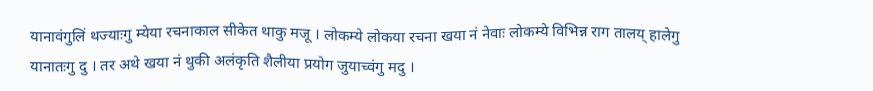यानावंगुलिं थज्याःगु म्येया रचनाकाल सीकेत थाकु मजू । लोकम्ये लोकया रचना खया नं नेवाः लोकम्ये विभिन्न राग तालय् हालेगु यानातःगु दु । तर अथे खया नं थुकी अलंकृति शैलीया प्रयोग जुयाच्वंगु मदु ।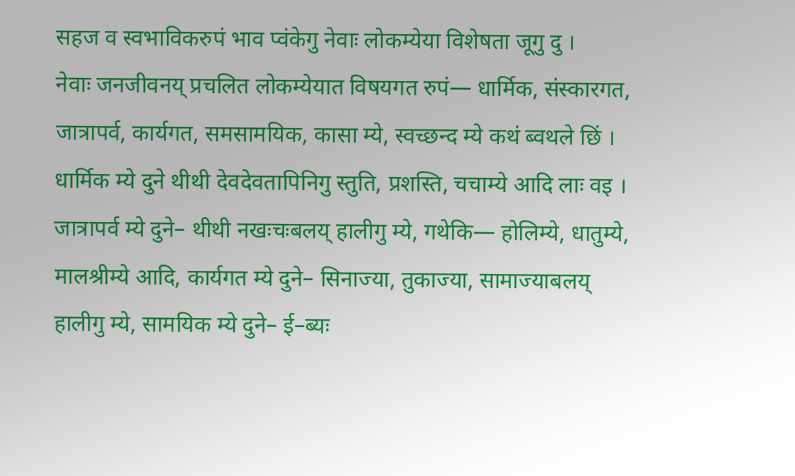सहज व स्वभाविकरुपं भाव प्वंकेगु नेवाः लोकम्येया विशेषता जूगु दु ।
नेवाः जनजीवनय् प्रचलित लोकम्येयात विषयगत रुपं— धार्मिक, संस्कारगत, जात्रापर्व, कार्यगत, समसामयिक, कासा म्ये, स्वच्छन्द म्ये कथं ब्वथले छिं । धार्मिक म्ये दुने थीथी देवदेवतापिनिगु स्तुति, प्रशस्ति, चचाम्ये आदि लाः वइ । जात्रापर्व म्ये दुने– थीथी नखःचःबलय् हालीगु म्ये, गथेकि— होलिम्ये, धातुम्ये, मालश्रीम्ये आदि, कार्यगत म्ये दुने– सिनाज्या, तुकाज्या, सामाज्याबलय् हालीगु म्ये, सामयिक म्ये दुने– ई–ब्यः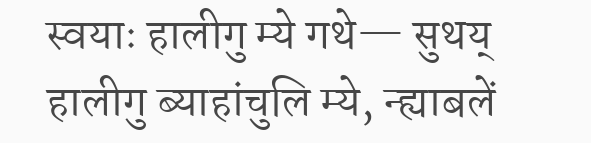स्वयाः हालीगु म्ये गथे— सुथय् हालीगु ब्याहांचुलि म्ये, न्ह्याबलें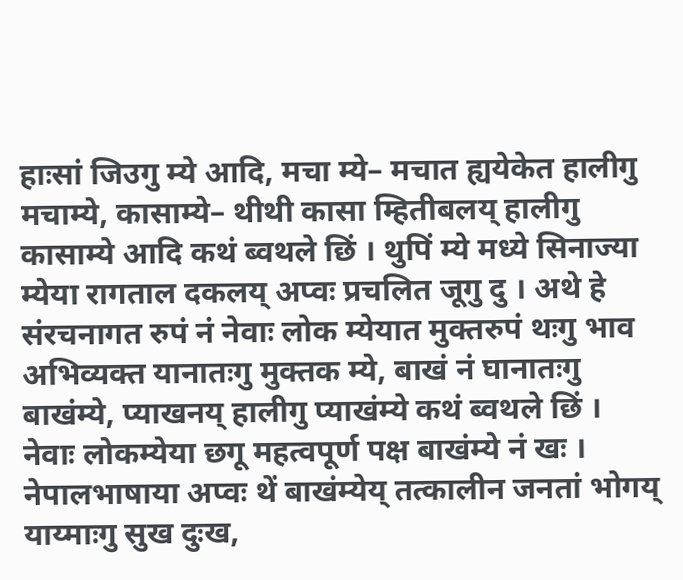हाःसां जिउगु म्ये आदि, मचा म्ये– मचात ह्ययेकेत हालीगु मचाम्ये, कासाम्ये– थीथी कासा म्हितीबलय् हालीगु कासाम्ये आदि कथं ब्वथले छिं । थुपिं म्ये मध्ये सिनाज्या म्येया रागताल दकलय् अप्वः प्रचलित जूगु दु । अथे हे संरचनागत रुपं नं नेवाः लोक म्येयात मुक्तरुपं थःगु भाव अभिव्यक्त यानातःगु मुक्तक म्ये, बाखं नं घानातःगु बाखंम्ये, प्याखनय् हालीगु प्याखंम्ये कथं ब्वथले छिं ।
नेवाः लोकम्येया छगू महत्वपूर्ण पक्ष बाखंम्ये नं खः । नेपालभाषाया अप्वः थें बाखंम्येय् तत्कालीन जनतां भोगय् याय्माःगु सुख दुःख,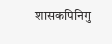शासकपिनिगु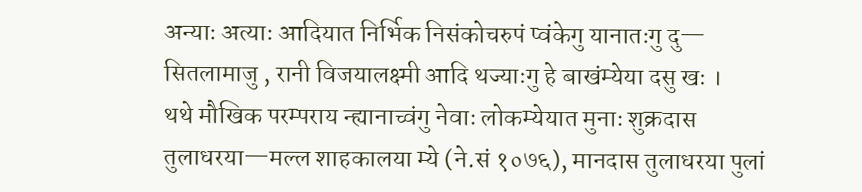अन्याः अत्याः आदियात निर्भिक निसंकोचरुपं प्वंकेगु यानातःगु दु— सितलामाजु , रानी विजयालक्ष्मी आदि थज्याःगु हे बाखंम्येया दसु खः ।
थथे मौखिक परम्पराय न्ह्यानाच्वंगु नेवाः लोकम्येयात मुनाः शुक्रदास तुलाधरया—मल्ल शाहकालया म्ये (ने.सं १०७६), मानदास तुलाधरया पुलां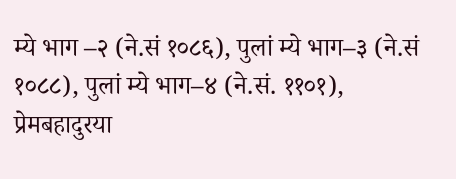म्ये भाग –२ (ने.सं १०८६), पुलां म्ये भाग–३ (ने.सं १०८८), पुलां म्ये भाग–४ (ने.सं. ११०१), प्रेमबहादुरया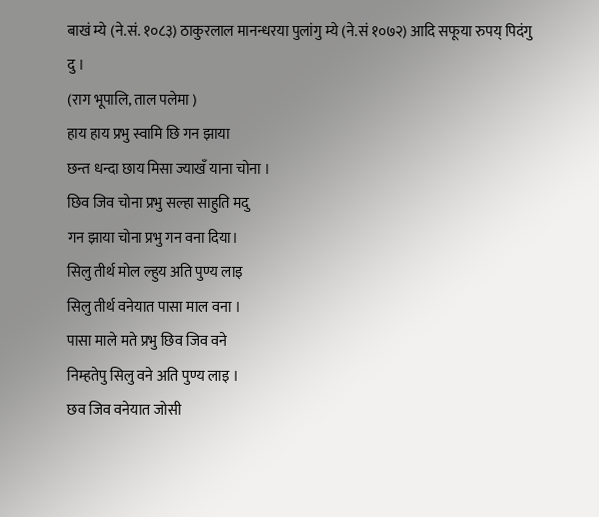बाखं म्ये (ने.सं. १०८३) ठाकुरलाल मानन्धरया पुलांगु म्ये (ने.सं १०७२) आदि सफूया रुपय् पिदंगु दु ।
(राग भूपालि, ताल पलेमा )
हाय हाय प्रभु स्वामि छि गन झाया
छन्त धन्दा छाय मिसा ज्याखँ याना चोना ।
छिव जिव चोना प्रभु सल्हा साहुति मदु
गन झाया चोना प्रभु गन वना दिया।
सिलु तीर्थ मोल ल्हुय अति पुण्य लाइ
सिलु तीर्थ वनेयात पासा माल वना ।
पासा माले मते प्रभु छिव जिव वने
निम्हतेपु सिलु वने अति पुण्य लाइ ।
छव जिव वनेयात जोसी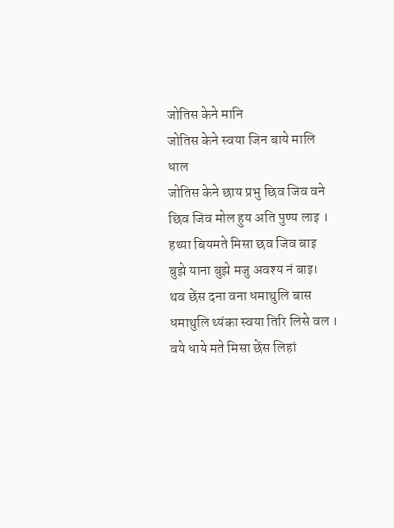जोतिस केने मानि
जोतिस केने स्वया जिन बाये मालि धाल
जोतिस केने छाय प्रभु छिव जिव वने
छिव जिव मोल हुय अति पुण्य लाइ ।
हथ्या बियमते मिसा छव जिव बाइ
बुझे याना बुझे मजु अवश्य नं बाइ।
थव छेंस दना वना धमाथुलि बास
धमाथुलि थ्यंका स्वया तिरि लिसे वल ।
वये धाये मते मिसा छेंस लिहां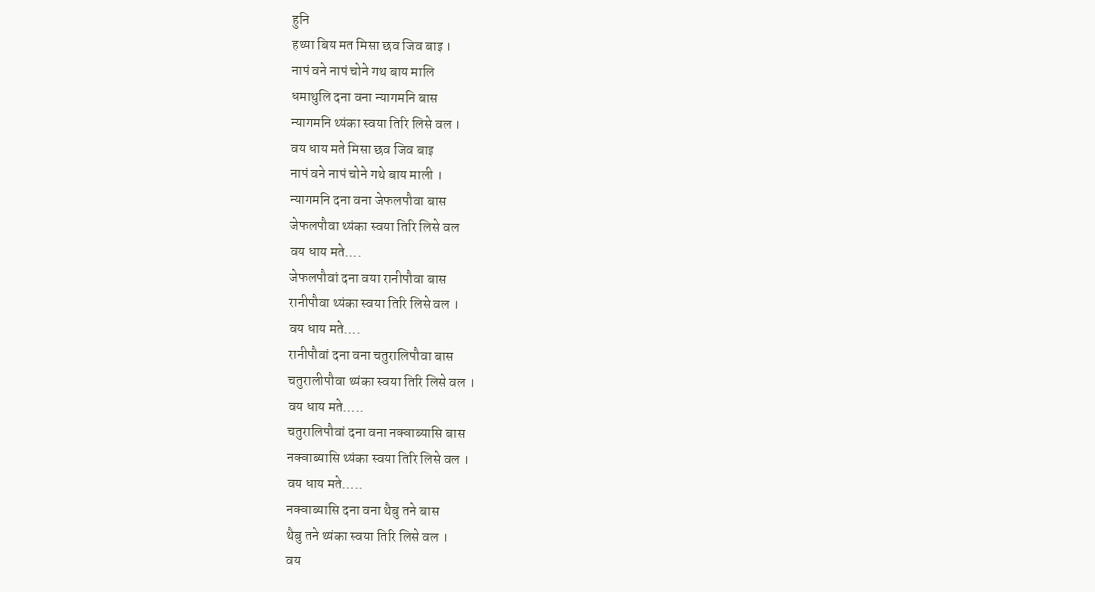हुनि
हथ्या बिय मत मिसा छव जिव बाइ ।
नापं वने नापं चोने गथ बाय मालि
धमाथुलि दना वना न्यागमनि बास
न्यागमनि थ्यंका स्वया तिरि लिसे वल ।
वय धाय मते मिसा छव जिव बाइ
नापं वने नापं चोने गथे बाय माली ।
न्यागमनि दना वना जेफलपौवा बास
जेफलपौवा थ्यंका स्वया तिरि लिसे वल
वय धाय मते….
जेफलपौवां दना वया रानीपौवा बास
रानीपौवा थ्यंका स्वया तिरि लिसे वल ।
वय धाय मते….
रानीपौवां दना वना चतुरालिपौवा बास
चतुरालीपौवा थ्यंका स्वया तिरि लिसे वल ।
वय धाय मते…..
चतुरालिपौवां दना वना नक्वाब्यासि बास
नक्वाब्यासि थ्यंका स्वया तिरि लिसे वल ।
वय धाय मते…..
नक्वाब्यासि दना वना थैबु तने बास
थैबु तने थ्यंका स्वया तिरि लिसे वल ।
वय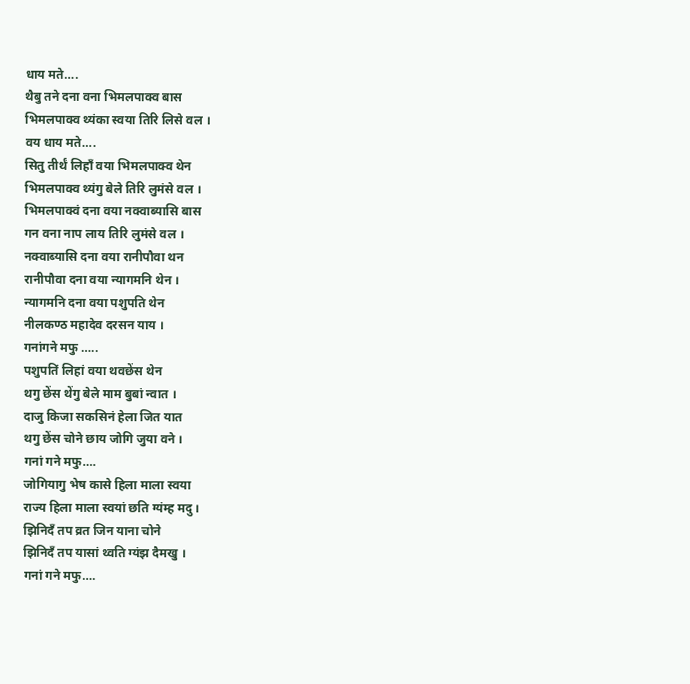धाय मते….
थैबु तने दना वना भिमलपाक्व बास
भिमलपाक्व थ्यंका स्वया तिरि लिसे वल ।
वय धाय मते….
सितु तीर्थं लिहाँ वया भिमलपाक्व थेन
भिमलपाक्व थ्यंगु बेले तिरि लुमंसे वल ।
भिमलपाक्वं दना वया नक्वाब्यासि बास
गन वना नाप लाय तिरि लुमंसे वल ।
नक्वाब्यासि दना वया रानीपौवा थन
रानीपौवा दना वया न्यागमनि थेन ।
न्यागमनि दना वया पशुपति थेन
नीलकण्ठ महादेव दरसन याय ।
गनांगने मफु …..
पशुपतिं लिहां वया थवछेंस थेन
थगु छेंस थेंगु बेले माम बुबां न्वात ।
दाजु किजा सकसिनं हेला जित यात
थगु छेंस चोने छाय जोगि जुया वने ।
गनां गने मफु….
जोगियागु भेष कासे हिला माला स्वया
राज्य हिला माला स्वयां छति ग्यंम्ह मदु ।
झिनिदँ तप व्रत जिन याना चोने
झिनिदँ तप यासां थ्वति ग्यंझ दैमखु ।
गनां गने मफु….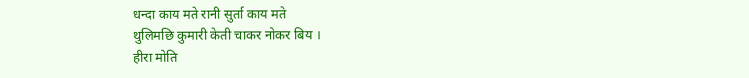धन्दा काय मते रानी सुर्ता काय मते
थुलिमछि कुमारी केती चाकर नोकर बिय ।
हीरा मोति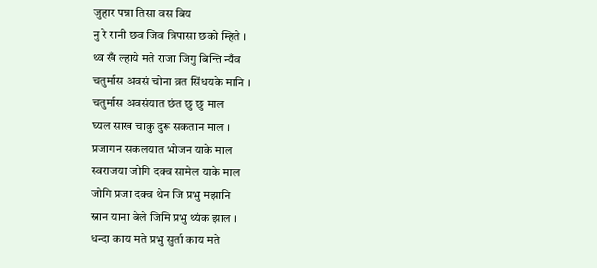जुहार पन्ना तिसा वस बिय
नु रे रानी छव जिव त्रिपासा छको म्हिते ।
थ्व खँ ल्हाये मते राजा जिगु बिन्ति न्यँव
चतुर्मास अवसं चोना व्रत सिंधयके मानि ।
चतुर्मास अवसंयात छंत छु छु माल
घ्यल साख चाकु दुरू सकतान माल ।
प्रजागन सकलयात भोजन याके माल
स्वराजया जोगि दक्व सामेल याके माल
जोगि प्रजा दक्व थेन जि प्रभु मझानि
स्नान याना बेले जिमि प्रभु थ्यंक झाल ।
धन्दा काय मते प्रभु सुर्ता काय मते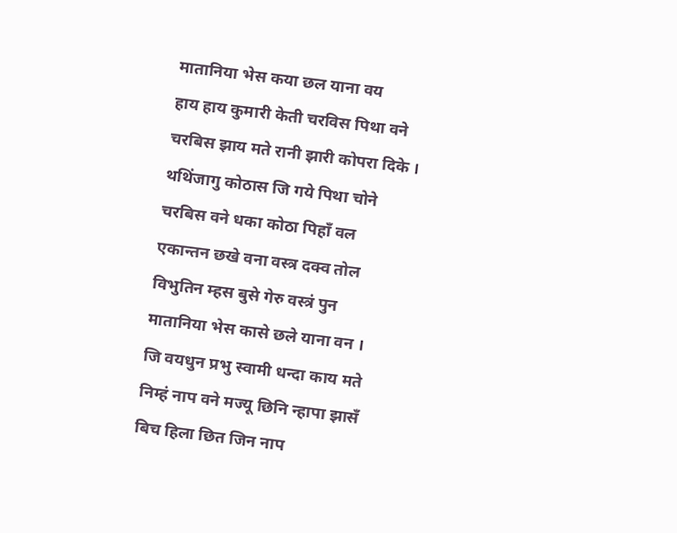मातानिया भेस कया छल याना वय
हाय हाय कुमारी केती चरविस पिथा वने
चरबिस झाय मते रानी झारी कोपरा दिके ।
थथिंजागु कोठास जि गये पिथा चोने
चरबिस वने धका कोठा पिहाँ वल
एकान्तन छखे वना वस्त्र दक्व तोल
विभुतिन म्हस बुसे गेरु वस्त्रं पुन
मातानिया भेस कासे छले याना वन ।
जि वयधुन प्रभु स्वामी धन्दा काय मते
निम्हं नाप वने मज्यू छिनि न्हापा झासँ
बिच हिला छित जिन नाप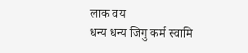लाक वय
धन्य धन्य जिगु कर्म स्वामि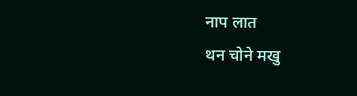नाप लात
थन चोने मखु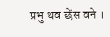प्रभु थव छेंस वने ।